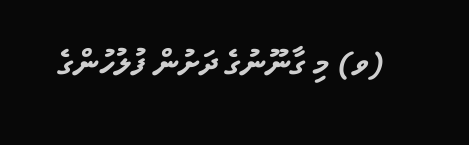(ވ) މި ގާނޫނުގެ ދަށުން ފުލުހުންގެ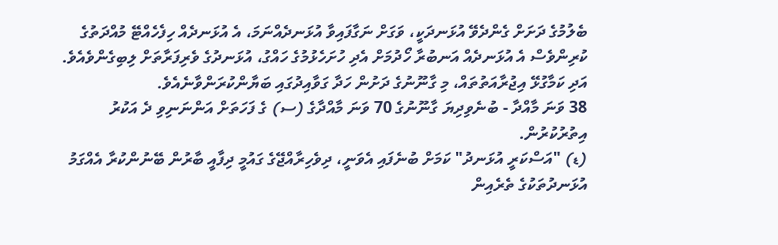ބެލުމުގެ ދަށަށް ގެންދެވޭ އުޅަނދަކީ، ވަގަށް ނަގާފައިވާ އުޅަނދެއްނަމަ، އެ އުޅަނދެއް ހިފެހެއްޓޭ މުއްދަތުގެ ކުރިންވެސް އެ އުޅަނދެއް އަނބުރާ ހޯދުމަށް އެދި ހުށަހެޅުމުގެ ހައްގު، އުޅަނދުގެ ވެރިފަރާތަށް ލިބިގެންވެއެވެ. އަދި ކަމާގުޅޭ އިޖުރާއަތުތައް، މި ގާނޫނުގެ ދަށުން ހަދާ ގަވާއިދުގައި ބަޔާންކުރަންވާނެއެވެ.
38 ވަނަ މާއްދާ - ބުނެވިދިޔަ ގާނޫނުގެ 70 ވަނަ މާއްދާގެ (ސ) ގެ ފަހަތަށް އަންނަނިވި ދެ އަކުރު އިތުރުކުރުން.
(ޑ) "އަސްކަރީ އުޅަނދު" ކަމަށް ބުނެފައި އެވަނީ، ދިވެހިރާއްޖޭގެ ގައުމީ ދިފާއީ ބާރުން ބޭނުންކުރާ އެއްގަމު އުޅަނދުތަކުގެ ތެރެއިން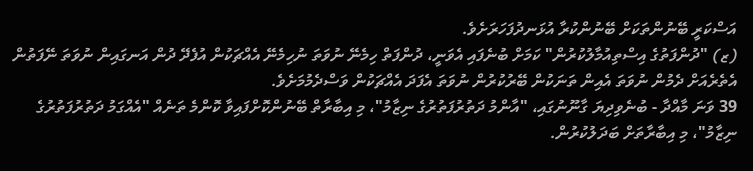އަސްކަރީ ބޭނުންތަކަށް ބޭނުންކުރާ އުޅަނދުފަހަރަށެވެ.
(ޒ) "ދުންފަތުގެ އިސްތިއުމާލުކުރުން" ކަމަށް ބުނެފައި އެވަނީ، ދުންފަތް ހިމެނޭ ނުވަތަ ނުހިމެނޭ އެއްޗަކުން އުފެދޭ ދުން އަނގައިން ނުވަތަ ނޭފަތުން އެތެރެއަށް ދެމުން ނުވަތަ އެއިން ތަނަކުން ބޭރުކުރުން ނުވަތަ އެފަދަ އެއްޗަކުން ވަސްދެމުމަށެވެ.
39 ވަނަ މާއްދާ - ބުނެވިދިޔަ ގާނޫނުގައި، "އާންމު ދަތުރުފަތުރުގެ ނިޒާމު"، މި އިބާރާތް ބޭނުންކޮށްފައިވާ ކޮންމެ ތަނެއް "އެއްގަމު ދަތުރުފަތުރުގެ ނިޒާމު"، މި އިބާރާތަށް ބަދަލުކުރުން.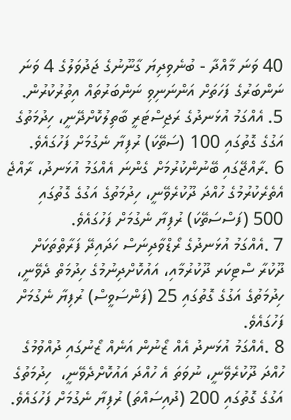40 ވަނަ މާއްދާ - ބުނެވިދިޔަ ގާނޫނުގެ ޖަދުވަލުގެ 4 ވަނަ ނަންބަރުގެ ފަހަތަށް އަންނަނިވި ނަންބަރުތައް އިތުރުކުރުން.
5. އެއްގަމު އުޅަނދުގެ ރަޖިސްޓަރީ ބާތިލުކޮށްދޭނީ، ހިދުމަތުގެ އަގުގެ ގޮތުގައި 100 (ސަތޭކަ) ރުފިޔާ ނެގުމަށް ފަހުގައެވެ.
6 .ރާއްޖޭގައި ބޭނުންކުރުމަށް ގެންނަ އެއްގަމު އުޅަނދު، ރާއްޖެ އެތެރެކުރުމުގެ ހުއްދަ ދޫކުރެވޭނީ، ހިދުމަތުގެ އަގުގެ ގޮތުގައި
500 (ފަސްސަތޭކަ) ރުފިޔާ ނެގުމަށް ފަހުގައެވެ.
7 .އެއްގަމު އުޅަނދުގެ ރޯޑްވާދިނަސް ހަދައިދޭ ފަރާތްތަކަށް ދޫކުރާ ސްޓިކަރ ދޫކުރުމާއި، އައުކޮށްދިނުމުގެ ހިދުމަތް ދެވޭނީ،  ހިދުމަތުގެ އަގުގެ ގޮތުގައި 25 (ފަންސަވީސް) ރުފިޔާ ނެގުމަށް ފަހުގައެވެ.
8 .އެއްގަމު އުޅަނދު އެއް ޒޯނުން އަނެއް ޒޯނުގައި ދުއްވުމުގެ ހުއްދަ ދޫކުރެވޭނީ، ނުވަތަ އެ ހުއްދަ އައުކޮށްދެވޭނީ،  ހިދުމަތުގެ އަގުގެ ގޮތުގައި 200 (ދުއިސައްތަ) ރުފިޔާ ނެގުމަށް ފަހުގައެވެ.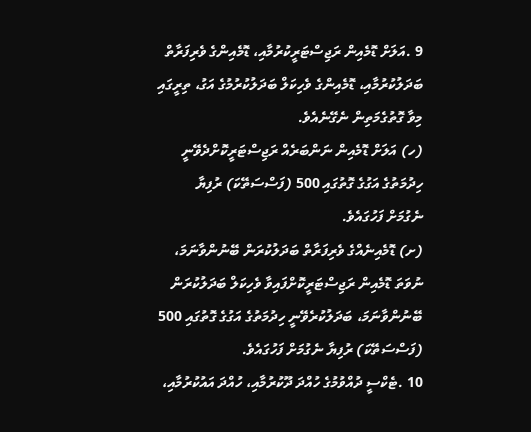9 .އަލަށް ޑޮމެއިން ރަޖިސްޓަރީކުރުމާއި، ޑޮމެއިންގެ ވެރިފަރާތް ބަދަލުކުރުމާއި، ޑޮމެއިންގެ ވެހިކަލް ބަދަލުކުރުމުގެ އަގު، ތިރީގައި މިވާ ގޮތުގެމަތިން ނެގޭނެއެވެ.
(ހ) އަލަށް ޑޮމެއިން ނަންބަރެއް ރަޖިސްޓަރީކޮށްދެވޭނީ ހިދުމަތުގެ އަގުގެ ގޮތުގައި 500 (ފަސްސަތޭކަ) ރުފިޔާ  ނެގުމަށް ފަހުގައެވެ.
(ށ) ޑޮމެއިނެއްގެ ވެރިފަރާތް ބަދަލުކުރަން ބޭނުންވާނަމަ، ނުވަތަ ޑޮމެއިން ރަޖިސްޓަރީކޮށްފައިވާ ވެހިކަލް ބަދަލުކުރަން ބޭނުންވާނަމަ، ބަދަލުކުރެވޭނީ ހިދުމަތުގެ އަގުގެ ގޮތުގައި 500 (ފަސްސަތޭކަ) ރުފިޔާ ނެގުމަށް ފަހުގައެވެ.
10 .ޓެކްސީ ދުއްވުމުގެ ހުއްދަ ދޫކުރުމާއި، ހުއްދަ އައުކުރުމާއި،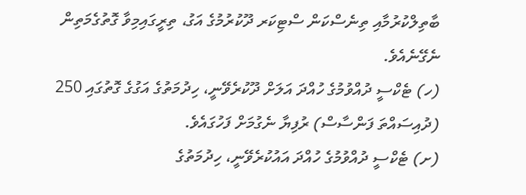ބާތިލްކުރުމާއި ތިނެސްކަން ސްޓިކަރ ދޫކުރުމުގެ އަގު، ތިރީގައިމިވާ ގޮތުގެމަތިން ނެގޭނެއެވެ.
(ހ) ޓެކްސީ ދުއްވުމުގެ ހުއްދަ އަލަށް ދޫކުރެވޭނީ، ހިދުމަތުގެ އަގުގެ ގޮތުގައި 250 (ދުއިސައްތަ ފަންސާސް) ރުފިޔާ ނެގުމަށް ފަހުގައެވެ.
(ށ) ޓެކްސީ ދުއްވުމުގެ ހުއްދަ އައުކުރެވޭނީ، ހިދުމަތުގެ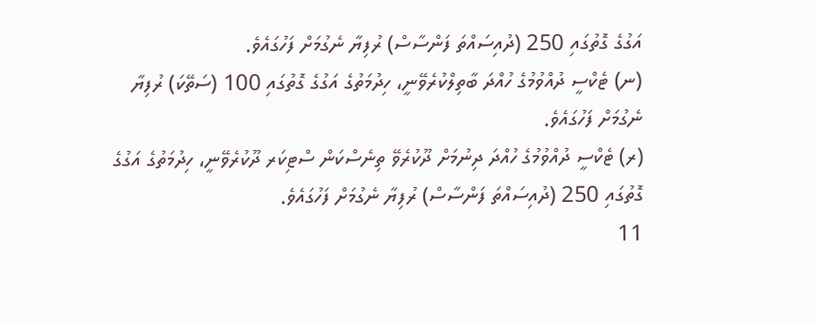އަގުގެ ގޮތުގައި 250 (ދުއިސައްތަ ފަންސާސް) ރުފިޔާ ނެގުމަށް ފަހުގައެވެ.
(ނ) ޓެކްސީ ދުއްވުމުގެ ހުއްދަ ބާތިލްކުރެވޭނީ، ހިދުމަތުގެ އަގުގެ ގޮތުގައި 100 (ސަތޭކަ) ރުފިޔާ ނެގުމަށް ފަހުގައެވެ.
(ރ) ޓެކްސީ ދުއްވުމުގެ ހުއްދަ ދިނުމަށް ދޫކުރެވޭ ތިނެސްކަން ސްޓިކަރ ދޫކުރެވޭނީ، ހިދުމަތުގެ އަގުގެ ގޮތުގައި 250 (ދުއިސައްތަ ފަންސާސް) ރުފިޔާ ނެގުމަށް ފަހުގައެވެ.
11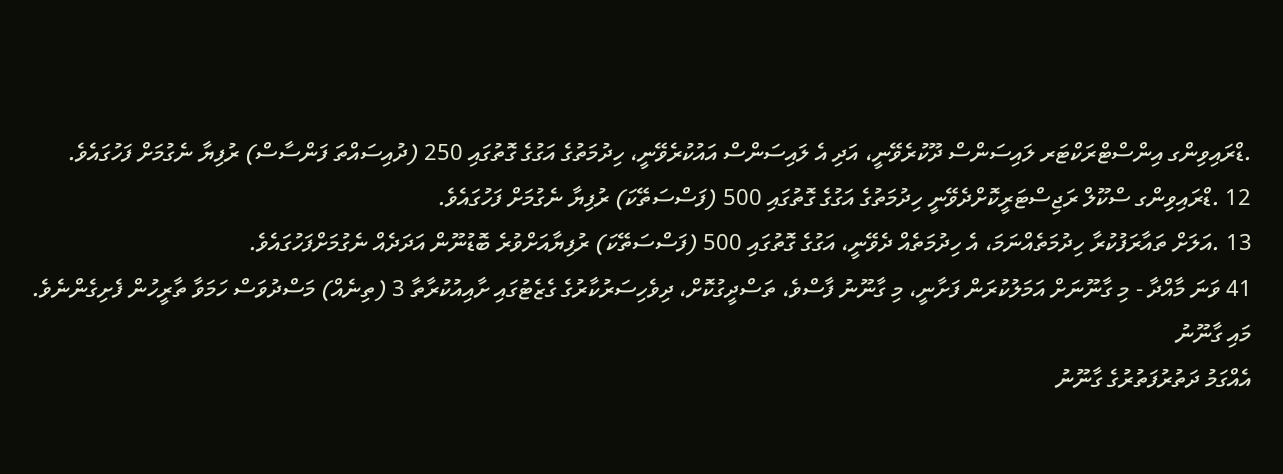.ޑްރައިވިންގ އިންސްޓްރަކްޓަރ ލައިސަންސް ދޫކުރެވޭނީ، އަދި އެ ލައިސަންސް އައުކުރެވޭނީ، ހިދުމަތުގެ އަގުގެ ގޮތުގައި 250 (ދުއިސައްތަ ފަންސާސް) ރުފިޔާ ނެގުމަށް ފަހުގައެވެ.
12 .ޑްރައިވިންގ ސްކޫލް ރަޖިސްޓަރީކޮށްދެވޭނީ ހިދުމަތުގެ އަގުގެ ގޮތުގައި 500 (ފަސްސަތޭކަ) ރުފިޔާ ނެގުމަށް ފަހުގައެވެ.
13 .އަލަށް ތައާރަފުކުރާ ހިދުމަތެއްނަމަ، އެ ހިދުމަތެއް ދެވޭނީ، އަގުގެ ގޮތުގައި 500 (ފަސްސަތޭކަ) ރުފިޔާއަށްވުރެ ބޮޑުނޫން އަދަދެއް ނެގުމަށްފަހުގައެވެ.
41 ވަނަ މާއްދާ - މި ގާނޫނަށް އަމަލުކުރަން ފަށާނީ، މި ގާނޫނު ފާސްވެ، ތަސްދީގުކޮށް، ދިވެހިސަރުކާރުގެ ގެޒެޓުގައި ށާއިއުކުރާތާ 3 (ތިނެއް) މަސްދުވަސް ހަމަވާ ތާރީހުން ފެށިގެންނެވެ.
މައި ގާނޫނު
އެއްގަމު ދަތުރުފަތުރުގެ ގާނޫނު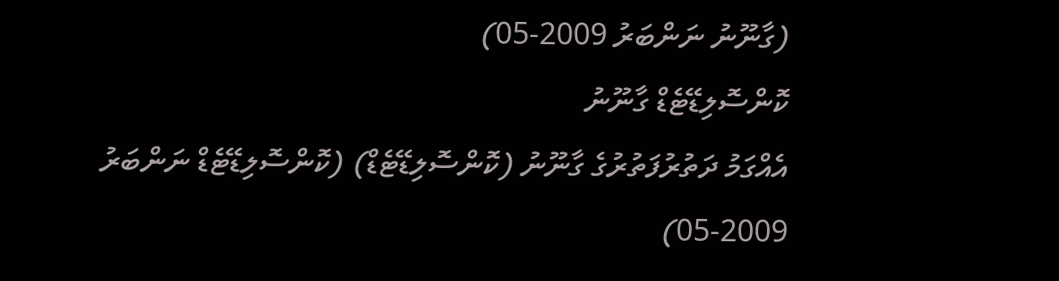(ގާނޫނު ނަންބަރު 2009-05)
ކޮންސޮލިޑޭޓެޑް ގާނޫނު
އެއްގަމު ދަތުރުފަތުރުގެ ގާނޫނު (ކޮންސޮލިޑޭޓެޑް) (ކޮންސޮލިޑޭޓެޑް ނަންބަރު 2009-05)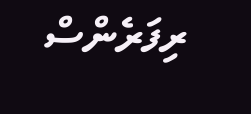ރިފަރެންސް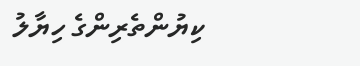ކިޔުންތެރިންގެ ހިޔާލު